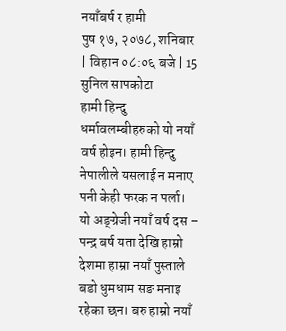नयाँबर्ष र हामी
पुष १७, २०७८, शनिबार | विहान ०८:०६ बजे | 15
सुनिल सापकोटा
हामी हिन्दु धर्मावलम्बीहरुको यो नयाँ वर्ष होइन। हामी हिन्दु नेपालीले यसलाई न मनाए पनी केही फरक न पर्ला। यो अङ्ग्रेजी नयाँ वर्ष दस – पन्द्र बर्ष यता देखि हाम्रो देशमा हाम्रा नयाँ पुस्ताले बडो धुमधाम सङ मनाइ रहेका छन। बरु हाम्रो नयाँ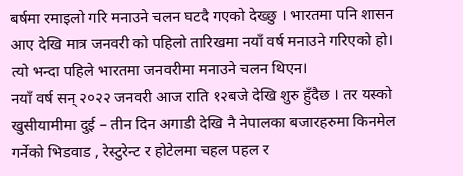बर्षमा रमाइलो गरि मनाउने चलन घटदै गएको देख्छु । भारतमा पनि शासन आए देखि मात्र जनवरी को पहिलो तारिखमा नयाँ वर्ष मनाउने गरिएको हो। त्यो भन्दा पहिले भारतमा जनवरीमा मनाउने चलन थिएन।
नयाँ वर्ष सन् २०२२ जनवरी आज राति १२बजे देखि शुरु हुँदैछ । तर यस्को खुसीयामीमा दुई – तीन दिन अगाडी देखि नै नेपालका बजारहरुमा किनमेल गर्नेको भिडवाड , रेस्टुरेन्ट र होटेलमा चहल पहल र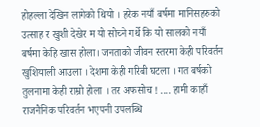होहल्ला देखिन लागेको थियो । हरेक नयाँ बर्षमा मानिसहरुको उत्साह र खुशी देखेर म यो सोच्ने गर्थे कि यो सालको नयाँ बर्षमा केहि खास होला। जनताको जीवन स्तरमा केही परिवर्तन खुशियाली आउला । देशमा केही गरिबी घटला । गत बर्षको तुलनामा केही राम्रो होला । तर अफसोच ! .... हामी काहाँ राजनैनिक परिवर्तन भएपनी उपलब्धि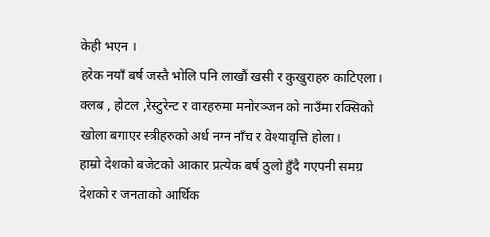केही भएन ।
हरेक नयाँ बर्ष जस्तै भोलि पनि लाखौं खसी र कुखुराहरु काटिएला। क्लब , होटल ,रेस्टुरेन्ट र वारहरुमा मनोरञ्जन को नाउँमा रक्सिको खोला बगाएर स्त्रीहरुको अर्ध नग्न नाँच र वेश्यावृत्ति होला।
हाम्रो देशको बजेटको आकार प्रत्येक बर्ष ठुलो हुँदै गएपनी समग्र देशको र जनताको आर्थिक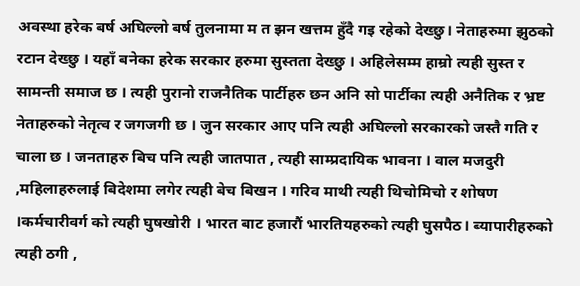अवस्था हरेक बर्ष अघिल्लो बर्ष तुलनामा म त झन खत्तम हुँदै गइ रहेको देख्छु। नेताहरुमा झुठको रटान देख्छु । यहाँ बनेका हरेक सरकार हरुमा सुस्तता देख्छु । अहिलेसम्म हाम्रो त्यही सुस्त र सामन्ती समाज छ । त्यही पुरानो राजनैतिक पार्टीहरु छन अनि सो पार्टीका त्यही अनैतिक र भ्रष्ट नेताहरुको नेतृत्व र जगजगी छ । जुन सरकार आए पनि त्यही अघिल्लो सरकारको जस्तै गति र चाला छ । जनताहरु बिच पनि त्यही जातपात , त्यही साम्प्रदायिक भावना । वाल मजदुरी ,महिलाहरुलाई बिदेशमा लगेर त्यही बेच बिखन । गरिव माथी त्यही थिचोमिचो र शोषण ।कर्मचारीवर्ग को त्यही घुषखोरी । भारत बाट हजारौं भारतियहरुको त्यही घुसपैठ। ब्यापारीहरुको त्यही ठगी ,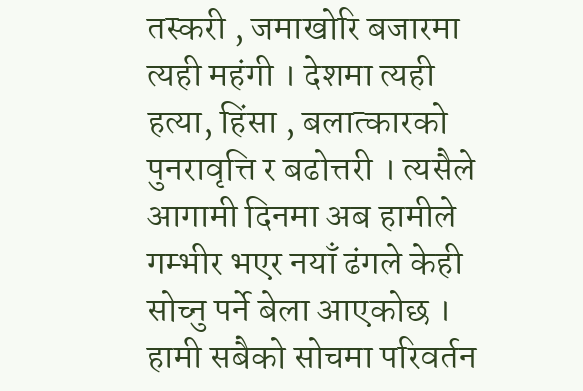तस्करी , जमाखोरि बजारमा त्यही महंगी । देशमा त्यही हत्या, हिंसा , बलात्कारको पुनरावृत्ति र बढोत्तरी । त्यसैले आगामी दिनमा अब हामीले गम्भीर भएर नयाँ ढंगले केही सोच्नु पर्ने बेला आएकोछ ।
हामी सबैको सोचमा परिवर्तन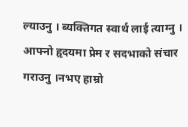ल्याउनु । ब्यक्तिगत स्वार्थ लाई त्याग्नु । आफ्नो हृदयमा प्रेम र सदभाको संचार गराउनु ।नभए हाम्रो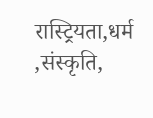रास्ट्रियता,धर्म ,संस्कृति,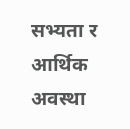सभ्यता र आर्थिक अवस्था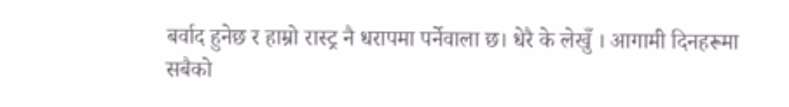बर्वाद हुनेछ र हाम्रो रास्ट्र नै धरापमा पर्नेवाला छ। धेरै के लेखुँ । आगामी दिनहरूमा सबैको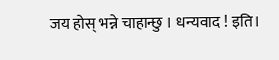जय होस् भन्ने चाहान्छु । धन्यवाद ! इति।